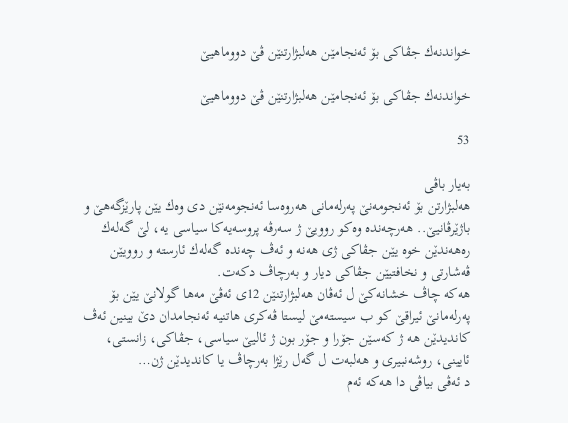خواندنه‌ك جڤاكى بۆ ئه‌نجامێن هه‌لبژارتنێن ڤێ دووماهیێ

خواندنه‌ك جڤاكى بۆ ئه‌نجامێن هه‌لبژارتنێن ڤێ دووماهیێ

53

به‌یار باڤى
هه‌لبژارتن بۆ ئه‌نجومه‌نێ په‌رله‌مانى هه‌روه‌سا ئه‌نجومه‌نێن دى وه‌ك یێن پارێزگه‌هێ و باژێرڤانیێ.. هه‌رچه‌نده‌ وه‌كو روویێ ژ سه‌رڤه‌ پروسه‌یه‌كا سیاسى یه‌، لێ گه‌له‌ك ره‌هه‌ندێن خوه‌ یێن جڤاكى ژى هه‌نه‌ و ئه‌ڤ چه‌نده‌ گه‌له‌ك ئارسته‌ و روویێن ڤه‌شارتى و نخافتیێن جڤاكى دیار و به‌رچاڤ دكه‌ت.
هه‌كه‌ چاڤ خشانه‌كێ ل ئه‌ڤان هه‌لبژارتنێن 12ى ئه‌ڤێ مه‌ها گولانێ یێن بۆ په‌رله‌مانێ ئیراقێ كو ب سیسته‌مێ لیستا ڤه‌كرى هاتنیه‌ ئه‌نجامدان دێ بینین ئه‌ڤ كاندیدێن هه‌ ژ كه‌سێن جۆرا و جۆر بون ژ ئالیێ سیاسى، جڤاكى، زانستى، ئایینى، روشه‌نبیرى و هه‌لبه‌ت ل گه‌ل رێژا به‌رچاڤ یا كاندیدێن ژن…
د ئه‌ڤى بیاڤى دا هه‌كه‌ ئه‌م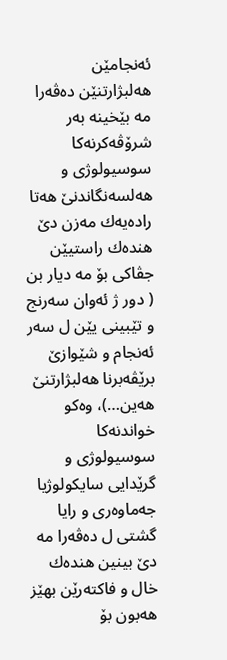ئه‌نجامێن هه‌لبژارتنێن ده‌ڤه‌را مه‌ بێخینه‌ به‌ر شرۆڤه‌كرنه‌كا سوسیولوژى و هه‌لسه‌نگاندنێ هه‌تا راده‌یه‌ك مه‌زن دێ هنده‌ك راستیێن جڤاكى بۆ مه‌ دیار بن ( دور ژ ئه‌وان سه‌رنج و تێبینى یێن ل سه‌ر ئه‌نجام و شێوازێ برێڤه‌برنا هه‌لبژارتنێ هه‌ین…)، وه‌كو خواندنه‌كا سوسیولوژى و گرێدایى سایكولوژیا جه‌ماوه‌رى و رایا گشتى ل ده‌ڤه‌را مه‌ دێ بینین هنده‌ك خال و فاكته‌رێن بهێز هه‌بون بۆ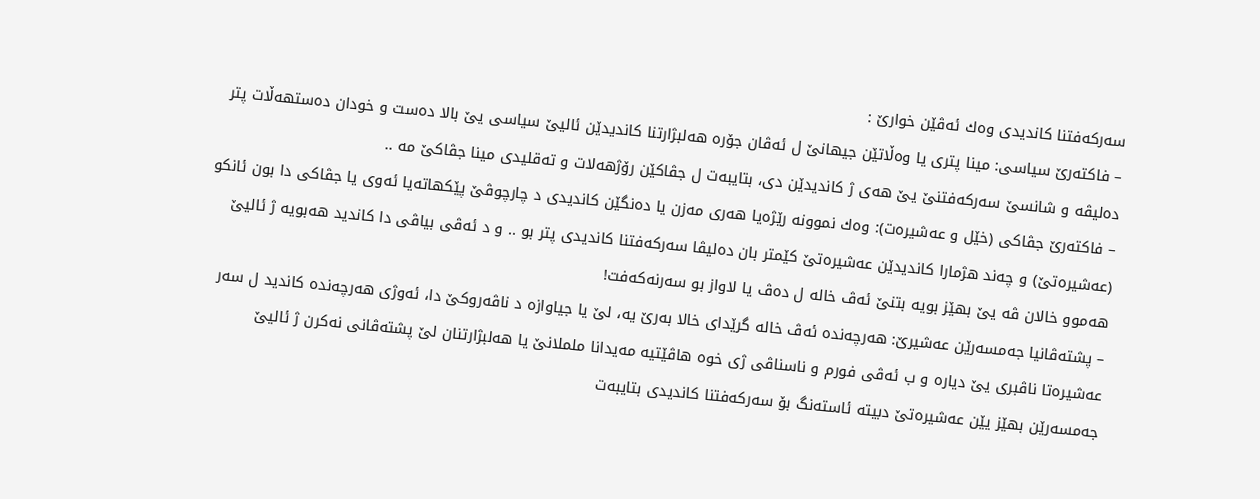سه‌ركه‌فتنا كاندیدى وه‌ك ئه‌ڤێن خوارێ :
– فاكته‌رێ سیاسى: مینا پترى یا وه‌ڵاتێن جیهانێ ل ئه‌ڤان جۆره‌ هه‌لبژارتنا كاندیدێن ئالیێ سیاسى یێ بالا ده‌ست و خودان ده‌ستهه‌ڵات پتر ده‌لیڤه‌ و شانسێ سه‌ركه‌فتنێ یێ هه‌ى ژ كاندیدێن دى، بتایبه‌ت ل جڤاكێن رۆژهه‌لات و ته‌قلیدى مینا جڤاكێ مه‌ ..
– فاكته‌رێ جڤاكى (خێل و عه‌شیره‌ت): وه‌ك نموونه‌ رێژه‌یا هه‌رى مه‌زن یا ده‌نگێن كاندیدى د چارچوڤێ پێكهاته‌یا ئه‌وى یا جڤاكى دا بون ئانكو (عه‌شیره‌تێ) و چه‌ند هژمارا كاندیدێن عه‌شیره‌تێ كێمتر بان ده‌لیڤا سه‌ركه‌فتنا كاندیدى پتر بو .. و د ئه‌ڤى بیاڤى دا كاندید هه‌بویه‌ ژ ئالیێ هه‌موو خالان ڤه‌ یێ بهێز بویه‌ بتنێ ئه‌ڤ خاله‌ ل ده‌ڤ یا لاواز بو سه‌رنه‌كه‌فت!
– پشته‌ڤانیا جه‌مسه‌رێن عه‌شیرێ: هه‌رچه‌نده‌ ئه‌ڤ خاله‌ گرێداى خالا به‌رێ یه‌، لێ یا جیاوازه‌ د ناڤه‌روكێ دا، ئه‌وژى هه‌رچه‌نده‌ كاندید ل سه‌ر عه‌شیره‌تا ناڤبرى یێ دیاره‌ و ب ئه‌ڤى فورم و ناسناڤى ژى خوه‌ هاڤێتیه‌ مه‌یدانا ململانێ یا هه‌لبژارتنان لێ پشته‌ڤانى نه‌كرن ژ ئالیێ جه‌مسه‌رێن بهێز یێن عه‌شیره‌تێ دبیته‌ ئاسته‌نگ بۆ سه‌ركه‌فتنا كاندیدى بتایبه‌ت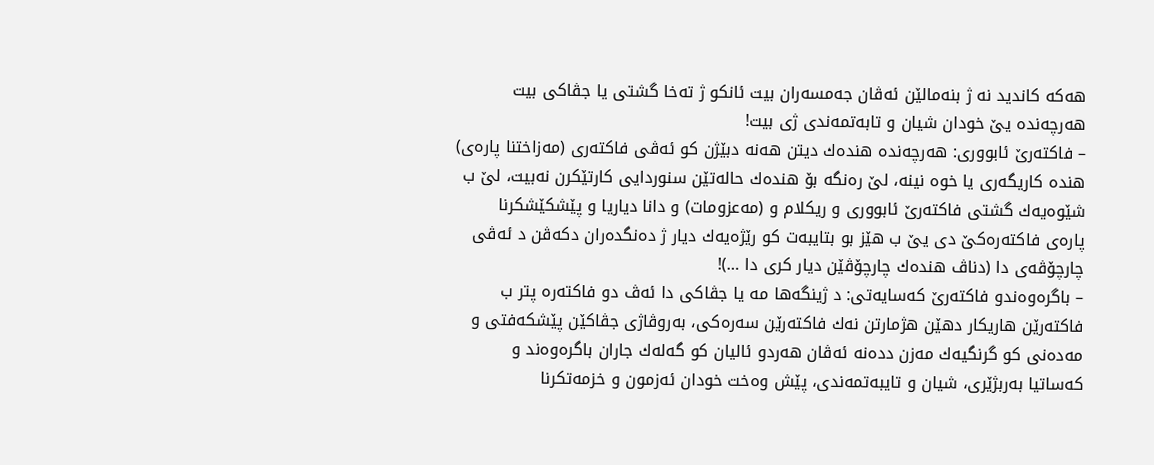هه‌كه‌ كاندید نه‌ ژ بنه‌مالێن ئه‌ڤان جه‌مسه‌ران بیت ئانكو ژ ته‌خا گشتى یا جڤاكى بیت هه‌رچه‌نده‌ یێ خودان شیان و تابه‌تمه‌ندى ژى بیت!
– فاكته‌رێ ئابوورى: هه‌رچه‌نده‌ هنده‌ك دیتن هه‌نه‌ دبێژن كو ئه‌ڤى فاكته‌رى (مه‌زاختنا پاره‌ى) هنده‌ كاریگه‌رى یا خوه‌ نینه‌، لێ ره‌نگه‌ بۆ هنده‌ك حاله‌تێن سنوردایى كارتێكرن نه‌بیت، لێ ب شێوه‌یه‌ك گشتى فاكته‌رێ ئابوورى و ریكلام و (مه‌عزومات) و دانا دیاریا و پێشكێشكرنا پاره‌ى فاكته‌ره‌كێ دى یێ ب هێز بو بتایبه‌ت كو رێژه‌یه‌ك دیار ژ ده‌نگده‌ران دكه‌ڤن د ئه‌ڤى چارچۆڤه‌ى دا (دناڤ هنده‌ك چارچۆڤێن دیار كرى دا …)!
– باگره‌وه‌ندو فاكته‌رێ كه‌سایه‌تى: د ژینگه‌ها مه‌ یا جڤاكى دا ئه‌ڤ دو فاكته‌ره‌ پتر ب فاكته‌رێن هاریكار دهێن هژمارتن نه‌ك فاكته‌رێن سه‌ره‌كى، به‌روڤاژى جڤاكێن پێشكه‌فتى و مه‌ده‌نى كو گرنگیه‌ك مه‌زن دده‌نه‌ ئه‌ڤان هه‌ردو ئالیان كو گه‌له‌ك جاران باگره‌وه‌ند و كه‌ساتیا به‌ربژێرى، شیان و تایبه‌تمه‌ندى، پێش وه‌خت خودان ئه‌زمون و خزمه‌تكرنا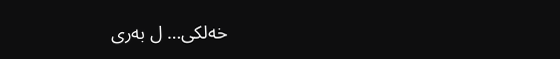خه‌لكى… ل به‌رى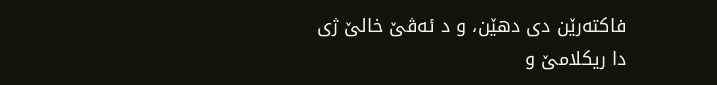فاكته‌رێن دى دهێن، و د ئه‌ڤێ خالێ ژى دا ریكلامێ و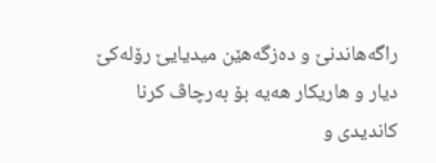راگه‌هاندنێ و ده‌زگه‌هێن میدیایێ رۆله‌كێ دیار و هاریكار هه‌یه‌ بۆ به‌رچاڤ كرنا كاندیدى و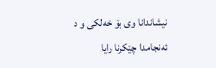نیشاندانا وى بۆ خه‌لكى و د ئه‌نجامدا چێكرنا رایا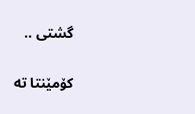گشتى ..

کۆمێنتا تە